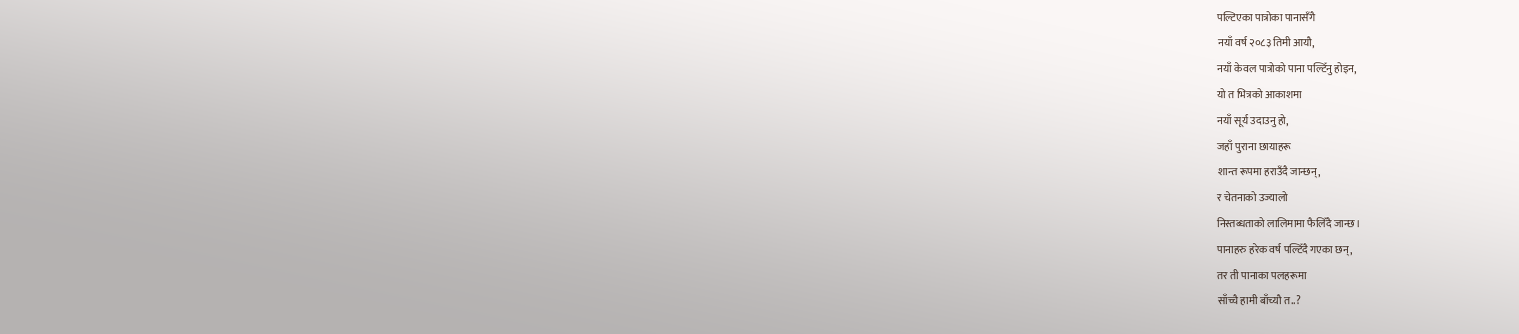पल्टिएका पात्रोका पानासँगै
नयाँ वर्ष २०८३ तिमी आयौ,
नयाँ केवल पात्रोको पाना पल्टिँनु होइन,
यो त भित्रको आकाशमा
नयाँ सूर्य उदाउनु हो,
जहाँ पुराना छायाहरू
शान्त रूपमा हराउँदै जान्छन्,
र चेतनाको उज्यालो
निस्तब्धताको लालिमामा फैलिँदै जान्छ।
पानाहरु हरेक वर्ष पल्टिँदै गएका छन्,
तर ती पानाका पलहरूमा
साँच्चै हामी बाँच्यौ त..?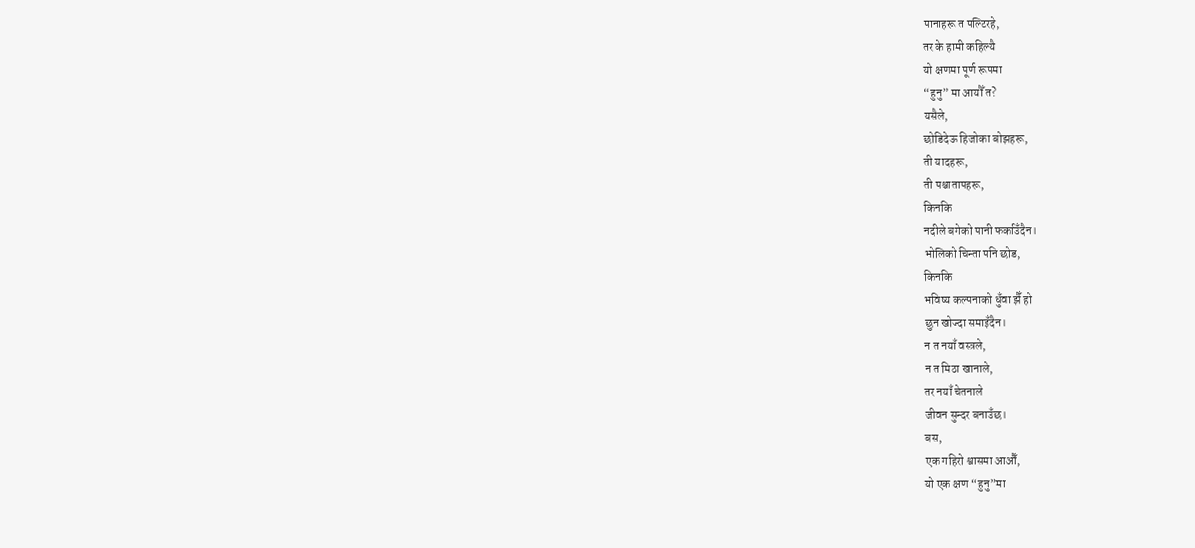पानाहरू त पल्टिरहे,
तर के हामी कहिल्यै
यो क्षणमा पूर्ण रूपमा
“हुनु” मा आयौँ त?
यसैले,
छोडिदेऊ हिजोका बोझहरू,
ती यादहरू,
ती पश्चातापहरू,
किनकि
नदीले बगेको पानी फर्काउँदैन।
भोलिको चिन्ता पनि छोड,
किनकि
भविष्य कल्पनाको धुँवा झैँ हो
छुन खोज्दा समाइँदैन।
न त नयाँ वस्त्रले,
न त मिठा खानाले,
तर नयाँ चेतनाले
जीवन सुन्दर बनाउँछ।
बस,
एक गहिरो श्वासमा आऔँ,
यो एक क्षण “हुनु”मा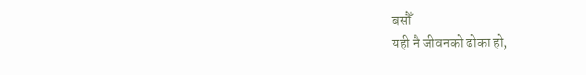बसौँ
यही नै जीवनको ढोका हो,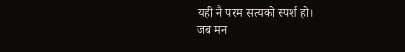यही नै परम सत्यको स्पर्श हो।
जब मन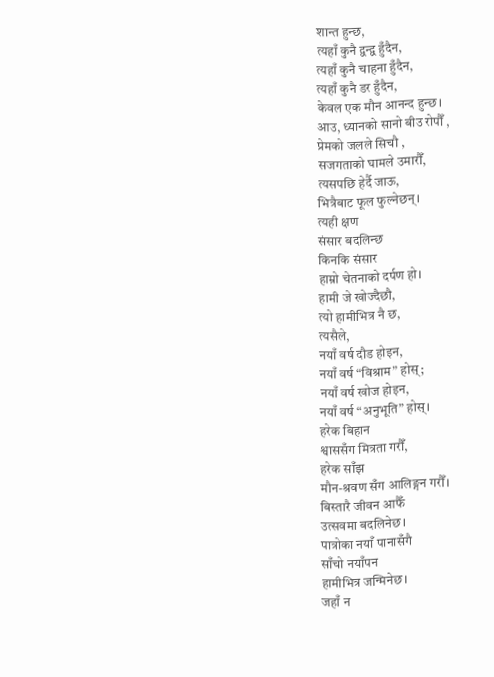शान्त हुन्छ,
त्यहाँ कुनै द्वन्द्व हुँदैन,
त्यहाँ कुनै चाहना हुँदैन,
त्यहाँ कुनै डर हुँदैन,
केवल एक मौन आनन्द हुन्छ।
आउ, ध्यानको सानो बीउ रोपौँ ,
प्रेमको जलले सिचौ ,
सजगताको घामले उमारौँ,
त्यसपछि हेर्दै जाऊ,
भित्रैबाट फूल फुल्नेछन्।
त्यही क्षण
संसार बदलिन्छ
किनकि संसार
हाम्रो चेतनाको दर्पण हो।
हामी जे खोज्दैछौ,
त्यो हामीभित्र नै छ,
त्यसैले,
नयाँ वर्ष दौड होइन,
नयाँ वर्ष “विश्राम” होस्;
नयाँ वर्ष खोज होइन,
नयाँ वर्ष “अनुभूति” होस्।
हरेक बिहान
श्वाससँग मित्रता गरौँ,
हरेक साँझ
मौन-श्रवण सँग आलिङ्गन गरौँ।
बिस्तारै जीवन आफैँ
उत्सवमा बदलिनेछ।
पात्रोका नयाँ पानासँगै
साँचो नयाँपन
हामीभित्र जन्मिनेछ।
जहाँ न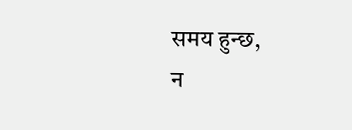समय हुन्छ,
न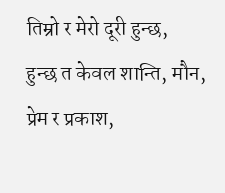तिम्रो र मेरो दूरी हुन्छ,
हुन्छ त केवल शान्ति, मौन, प्रेम र प्रकाश,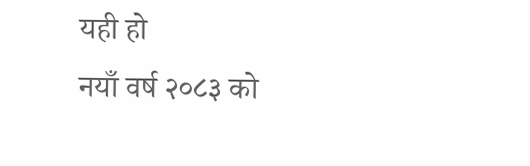यही हो
नयाँ वर्ष २०८३ को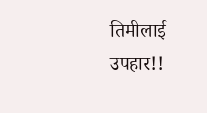तिमीलाई उपहार!!